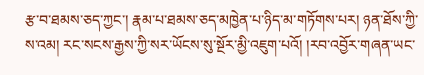རྩ་བ་ཐམས་ཅད་ཀྱང་། རྣམ་པ་ཐམས་ཅད་མཁྱེན་པ་ཉིད་མ་གཏོགས་པར། ཉན་ཐོས་ཀྱི་ས་འམ། རང་སངས་རྒྱས་ཀྱི་སར་ཡོངས་སུ་སྔོར་མྱི་འཇུག་པའོ། །རབ་འབྱོར་གཞན་ཡང་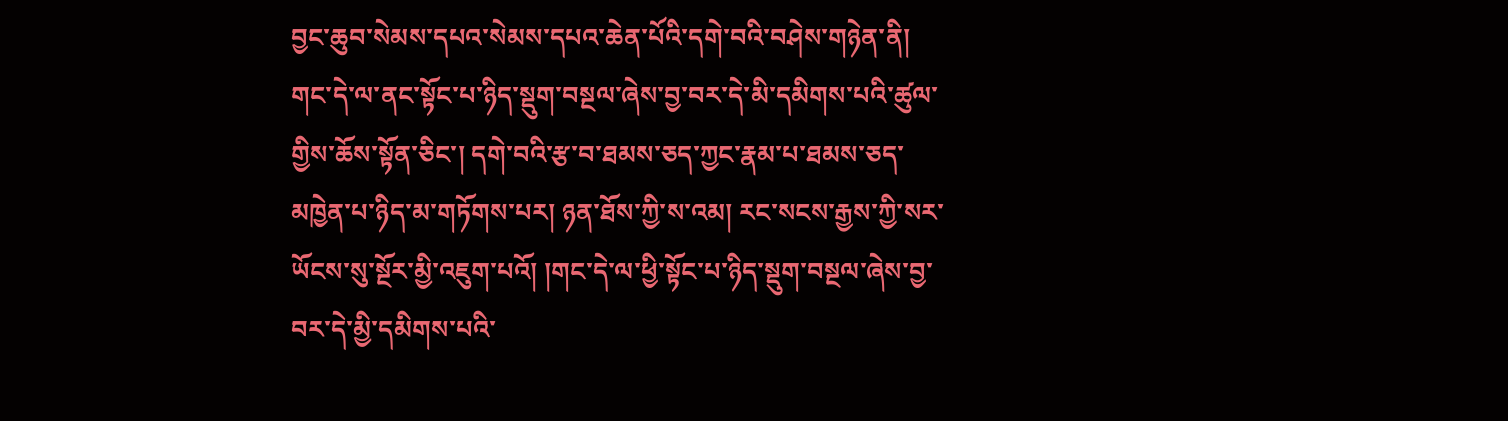བྱང་ཆུབ་སེམས་དཔའ་སེམས་དཔའ་ཆེན་པོའི་དགེ་བའི་བཤེས་གཉེན་ནི། གང་དེ་ལ་ནང་སྟོང་པ་ཉིད་སྡུག་བསྔལ་ཞེས་བྱ་བར་དེ་མི་དམིགས་པའི་ཚུལ་གྱིས་ཆོས་སྟོན་ཅིང་། དགེ་བའི་རྩ་བ་ཐམས་ཅད་ཀྱང་རྣམ་པ་ཐམས་ཅད་མཁྱེན་པ་ཉིད་མ་གཏོགས་པར། ཉན་ཐོས་ཀྱི་ས་འམ། རང་སངས་རྒྱས་ཀྱི་སར་ཡོངས་སུ་སྔོར་མྱི་འཇུག་པའོ། །གང་དེ་ལ་ཕྱི་སྟོང་པ་ཉིད་སྡུག་བསྔལ་ཞེས་བྱ་བར་དེ་མྱི་དམིགས་པའི་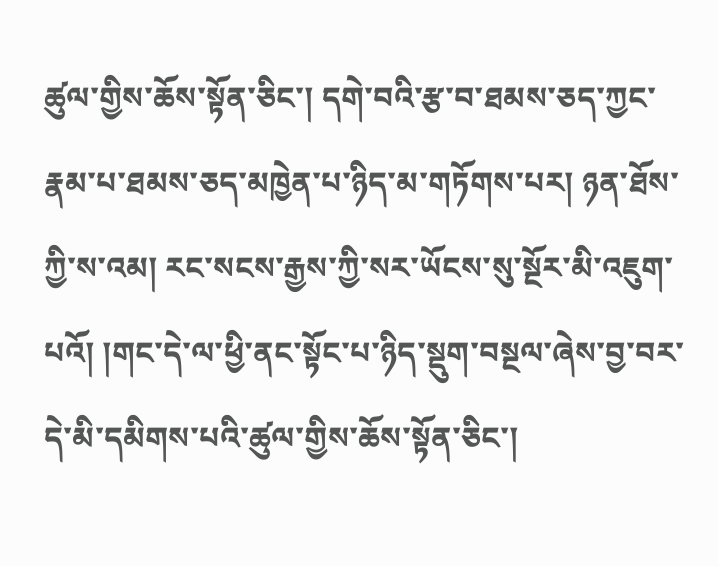ཚུལ་གྱིས་ཆོས་སྟོན་ཅིང་། དགེ་བའི་རྩ་བ་ཐམས་ཅད་ཀྱང་རྣམ་པ་ཐམས་ཅད་མཁྱེན་པ་ཉིད་མ་གཏོགས་པར། ཉན་ཐོས་ཀྱི་ས་འམ། རང་སངས་རྒྱས་ཀྱི་སར་ཡོངས་སུ་སྔོར་མི་འཇུག་པའོ། །གང་དེ་ལ་ཕྱི་ནང་སྟོང་པ་ཉིད་སྡུག་བསྔལ་ཞེས་བྱ་བར་དེ་མི་དམིགས་པའི་ཚུལ་གྱིས་ཆོས་སྟོན་ཅིང་།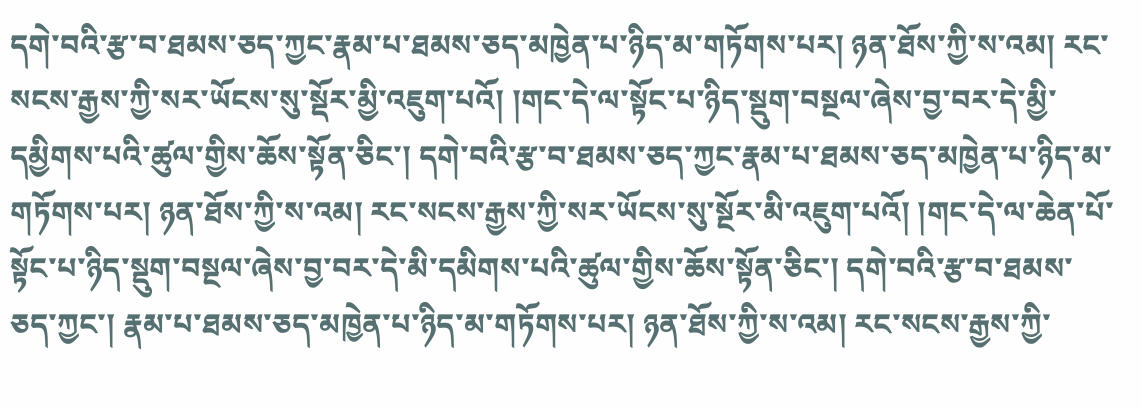དགེ་བའི་རྩ་བ་ཐམས་ཅད་ཀྱང་རྣམ་པ་ཐམས་ཅད་མཁྱེན་པ་ཉིད་མ་གཏོགས་པར། ཉན་ཐོས་ཀྱི་ས་འམ། རང་སངས་རྒྱས་ཀྱི་སར་ཡོངས་སུ་སྡོར་མྱི་འཇུག་པའོ། །གང་དེ་ལ་སྟོང་པ་ཉིད་སྡུག་བསྔལ་ཞེས་བྱ་བར་དེ་མྱི་དམྱིགས་པའི་ཚུལ་གྱིས་ཆོས་སྟོན་ཅིང་། དགེ་བའི་རྩ་བ་ཐམས་ཅད་ཀྱང་རྣམ་པ་ཐམས་ཅད་མཁྱེན་པ་ཉིད་མ་གཏོགས་པར། ཉན་ཐོས་ཀྱི་ས་འམ། རང་སངས་རྒྱས་ཀྱི་སར་ཡོངས་སུ་སྔོར་མི་འཇུག་པའོ། །གང་དེ་ལ་ཆེན་པོ་སྟོང་པ་ཉིད་སྡུག་བསྔལ་ཞེས་བྱ་བར་དེ་མི་དམིགས་པའི་ཚུལ་གྱིས་ཆོས་སྟོན་ཅིང་། དགེ་བའི་རྩ་བ་ཐམས་ཅད་ཀྱང་། རྣམ་པ་ཐམས་ཅད་མཁྱེན་པ་ཉིད་མ་གཏོགས་པར། ཉན་ཐོས་ཀྱི་ས་འམ། རང་སངས་རྒྱས་ཀྱི་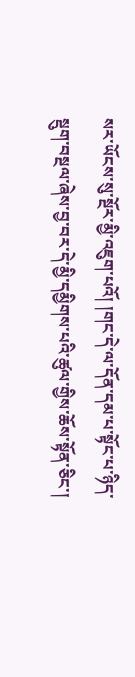སར་ཡོངས་སུ་སྔོར་མྱི་འཇུག་པའོ། །གང་དེ་ལ་དོན་དམ་པ་སྟོང་པ་ཉིད་སྡུག་བསྔལ་ཞེས་བྱ་བར་དེ་མྱི་དམྱིགས་པའི་ཚུལ་གྱིས་ཆོས་སྟོན་ཅིང་།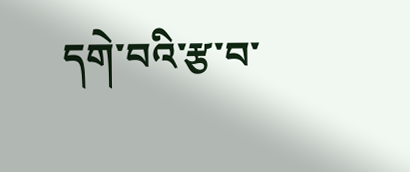དགེ་བའི་རྩ་བ་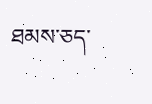ཐམས་ཅད་